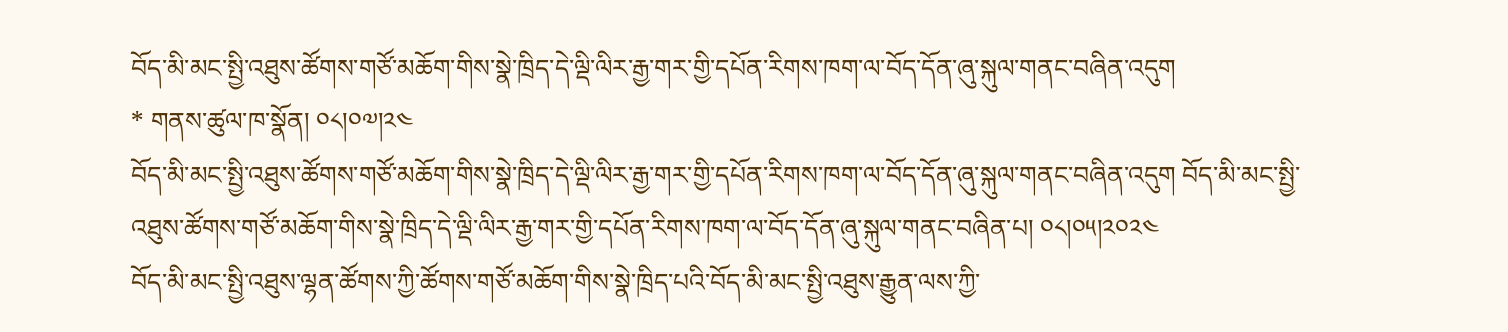བོད་མི་མང་སྤྱི་འཐུས་ཚོགས་གཙོ་མཆོག་གིས་སྣེ་ཁྲིད་དེ་ལྡི་ལིར་རྒྱ་གར་གྱི་དཔོན་རིགས་ཁག་ལ་བོད་དོན་ཞུ་སྐུལ་གནང་བཞིན་འདུག
* གནས་ཚུལ་ཁ་སྣོན། ༠༨།༠༧།༢༤
བོད་མི་མང་སྤྱི་འཐུས་ཚོགས་གཙོ་མཆོག་གིས་སྣེ་ཁྲིད་དེ་ལྡི་ལིར་རྒྱ་གར་གྱི་དཔོན་རིགས་ཁག་ལ་བོད་དོན་ཞུ་སྐུལ་གནང་བཞིན་འདུག བོད་མི་མང་སྤྱི་འཐུས་ཚོགས་གཙོ་མཆོག་གིས་སྣེ་ཁྲིད་དེ་ལྡི་ལིར་རྒྱ་གར་གྱི་དཔོན་རིགས་ཁག་ལ་བོད་དོན་ཞུ་སྐུལ་གནང་བཞིན་པ། ༠༨།༠༥།༢༠༢༤
བོད་མི་མང་སྤྱི་འཐུས་ལྷན་ཚོགས་ཀྱི་ཚོགས་གཙོ་མཆོག་གིས་སྣེ་ཁྲིད་པའི་བོད་མི་མང་སྤྱི་འཐུས་རྒྱུན་ལས་ཀྱི་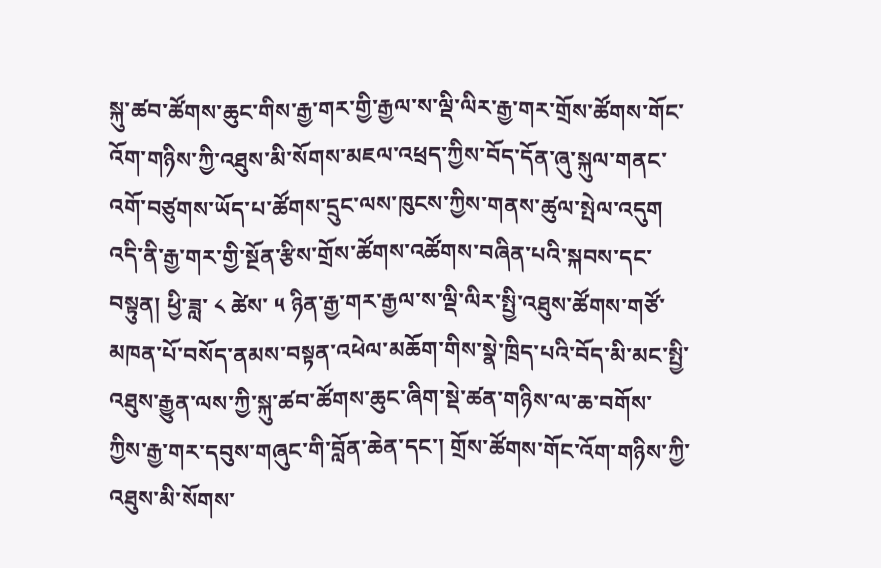སྐུ་ཚབ་ཚོགས་ཆུང་གིས་རྒྱ་གར་གྱི་རྒྱལ་ས་ལྡི་ལིར་རྒྱ་གར་གྲོས་ཚོགས་གོང་འོག་གཉིས་ཀྱི་འཐུས་མི་སོགས་མཇལ་འཕྲད་ཀྱིས་བོད་དོན་ཞུ་སྐུལ་གནང་འགོ་བཙུགས་ཡོད་པ་ཚོགས་དྲུང་ལས་ཁུངས་ཀྱིས་གནས་ཚུལ་སྤེལ་འདུག
འདི་ནི་རྒྱ་གར་གྱི་སྔོན་རྩིས་གྲོས་ཚོགས་འཚོགས་བཞིན་པའི་སྐབས་དང་བསྟུན། ཕྱི་ཟླ་ ༨ ཚེས་ ༥ ཉིན་རྒྱ་གར་རྒྱལ་ས་ལྡི་ལིར་སྤྱི་འཐུས་ཚོགས་གཙོ་མཁན་པོ་བསོད་ནམས་བསྟན་འཕེལ་མཆོག་གིས་སྣེ་ཁྲིད་པའི་བོད་མི་མང་སྤྱི་འཐུས་རྒྱུན་ལས་ཀྱི་སྐུ་ཚབ་ཚོགས་ཆུང་ཞིག་སྡེ་ཚན་གཉིས་ལ་ཆ་བགོས་ཀྱིས་རྒྱ་གར་དབུས་གཞུང་གི་བློན་ཆེན་དང་། གྲོས་ཚོགས་གོང་འོག་གཉིས་ཀྱི་འཐུས་མི་སོགས་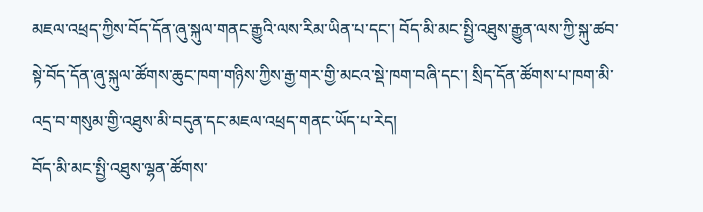མཇལ་འཕྲད་ཀྱིས་བོད་དོན་ཞུ་སྐུལ་གནང་རྒྱུའི་ལས་རིམ་ཡིན་པ་དང་། བོད་མི་མང་སྤྱི་འཐུས་རྒྱུན་ལས་ཀྱི་སྐུ་ཚབ་སྟེ་བོད་དོན་ཞུ་སྐུལ་ཚོགས་ཆུང་ཁག་གཉིས་ཀྱིས་རྒྱ་གར་གྱི་མངའ་སྡེ་ཁག་བཞི་དང་། སྲིད་དོན་ཚོགས་པ་ཁག་མི་འདྲ་བ་གསུམ་གྱི་འཐུས་མི་བདུན་དང་མཇལ་འཕྲད་གནང་ཡོད་པ་རེད།
བོད་མི་མང་སྤྱི་འཐུས་ལྷན་ཚོགས་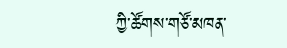ཀྱི་ཚོགས་གཙོ་མཁན་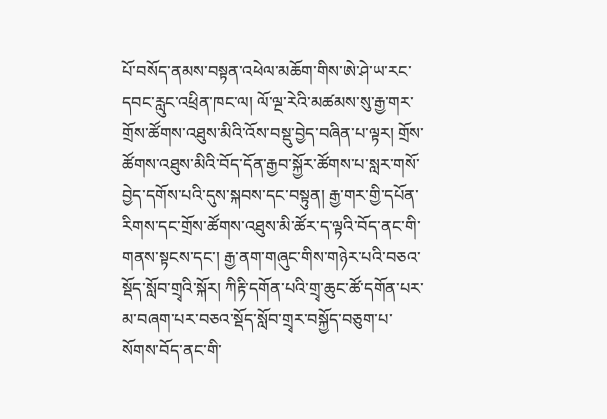པོ་བསོད་ནམས་བསྟན་འཕེལ་མཆོག་གིས་ཨེ་ཤེ་ཡ་རང་དབང་རླུང་འཕྲིན་ཁང་ལ། ལོ་ལྔ་རེའི་མཚམས་སུ་རྒྱ་གར་གྲོས་ཚོགས་འཐུས་མིའི་འོས་བསྡུ་བྱེད་བཞིན་པ་ལྟར། གྲོས་ཚོགས་འཐུས་མིའི་བོད་དོན་རྒྱབ་སྐྱོར་ཚོགས་པ་སླར་གསོ་བྱེད་དགོས་པའི་དུས་སྐབས་དང་བསྟུན། རྒྱ་གར་གྱི་དཔོན་རིགས་དང་གྲོས་ཚོགས་འཐུས་མི་ཚོར་ད་ལྟའི་བོད་ནང་གི་གནས་སྟངས་དང་། རྒྱ་ནག་གཞུང་གིས་གཉེར་པའི་བཅའ་སྡོད་སློབ་གྲྭའི་སྐོར། ཀིརྟི་དགོན་པའི་གྲྭ་ཆུང་ཚོ་དགོན་པར་མ་བཞག་པར་བཅའ་སྡོད་སློབ་གྲྭར་བསྐྱོད་བཅུག་པ་སོགས་བོད་ནང་གི་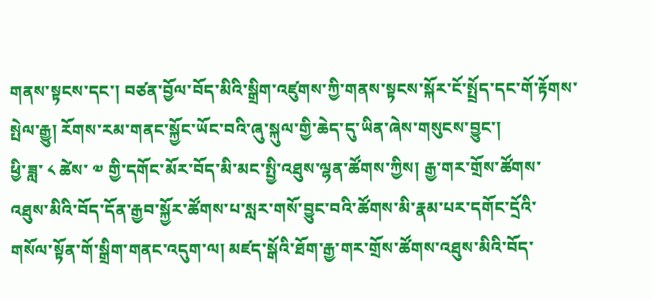གནས་སྟངས་དང་། བཙན་བྱོལ་བོད་མིའི་སྒྲིག་འཛུགས་ཀྱི་གནས་སྟངས་སྐོར་ངོ་སྤྲོད་དང་གོ་རྟོགས་སྤེལ་རྒྱུ། རོགས་རམ་གནང་སྐྱོང་ཡོང་བའི་ཞུ་སྐུལ་གྱི་ཆེད་དུ་ཡིན་ཞེས་གསུངས་བྱུང་།
ཕྱི་ཟླ་ ༨ ཚེས་ ༧ གྱི་དགོང་མོར་བོད་མི་མང་སྤྱི་འཐུས་ལྷན་ཚོགས་ཀྱིས། རྒྱ་གར་གྲོས་ཚོགས་འཐུས་མིའི་བོད་དོན་རྒྱབ་སྐྱོར་ཚོགས་པ་སླར་གསོ་བྱུང་བའི་ཚོགས་མི་རྣམ་པར་དགོང་དྲོའི་གསོལ་སྟོན་གོ་སྒྲིག་གནང་འདུག་ལ། མཛད་སྒོའི་ཐོག་རྒྱ་གར་གྲོས་ཚོགས་འཐུས་མིའི་བོད་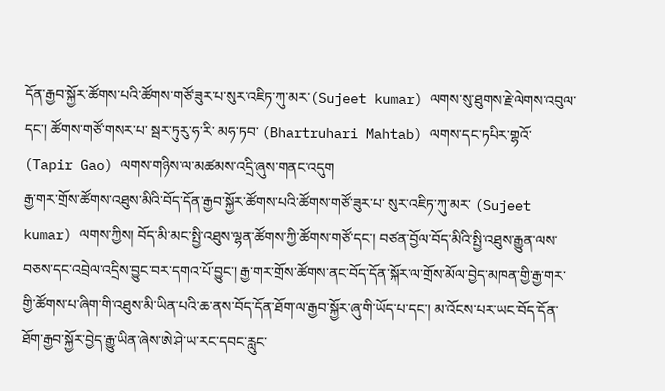དོན་རྒྱབ་སྐྱོར་ཚོགས་པའི་ཚོགས་གཙོ་ཟུར་པ་སུར་འཇིཏ་ཀུ་མར་(Sujeet kumar) ལགས་སུ་ཐུགས་རྗེ་ལེགས་འབུལ་དང་། ཚོགས་གཙོ་གསར་པ་ སྦར་ཏུརུ་ཧ་རི་ མཧ་ཏབ་ (Bhartruhari Mahtab) ལགས་དང་ཏཔིར་གྷའོ་ (Tapir Gao) ལགས་གཉིས་ལ་མཚམས་འདྲི་ཞུས་གནང་འདུག
རྒྱ་གར་གྲོས་ཚོགས་འཐུས་མིའི་བོད་དོན་རྒྱབ་སྐྱོར་ཚོགས་པའི་ཚོགས་གཙོ་ཟུར་པ་ སུར་འཇིཏ་ཀུ་མར་ (Sujeet kumar) ལགས་ཀྱིས། བོད་མི་མང་སྤྱི་འཐུས་ལྷན་ཚོགས་ཀྱི་ཚོགས་གཙོ་དང་། བཙན་བྱོལ་བོད་མིའི་སྤྱི་འཐུས་རྒྱུན་ལས་བཅས་དང་འབྲེལ་འདྲིས་བྱུང་བར་དགའ་པོ་བྱུང་། རྒྱ་གར་གྲོས་ཚོགས་ནང་བོད་དོན་སྐོར་ལ་གྲོས་མོལ་བྱེད་མཁན་གྱི་རྒྱ་གར་གྱི་ཚོགས་པ་ཞིག་གི་འཐུས་མི་ཡིན་པའི་ཆ་ནས་བོད་དོན་ཐོག་ལ་རྒྱབ་སྐྱོར་ཞུ་གི་ཡོད་པ་དང་། མ་འོངས་པར་ཡང་བོད་དོན་ཐོག་རྒྱབ་སྐྱོར་བྱེད་རྒྱུ་ཡིན་ཞེས་ཨེ་ཤེ་ཡ་རང་དབང་རླུང་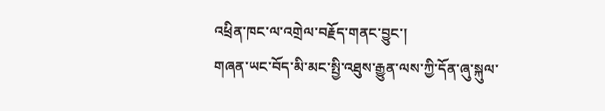འཕྲིན་ཁང་ལ་འགྲེལ་བརྗོད་གནང་བྱུང་།
གཞན་ཡང་བོད་མི་མང་སྤྱི་འཐུས་རྒྱུན་ལས་ཀྱི་དོན་ཞུ་སྐུལ་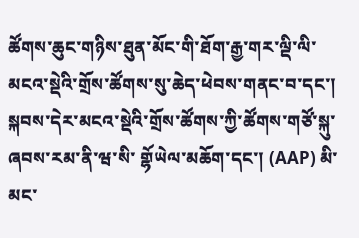ཚོགས་ཆུང་གཉིས་ཐུན་མོང་གི་ཐོག་རྒྱ་གར་ལྡི་ལི་མངའ་སྡེའི་གྲོས་ཚོགས་སུ་ཆེད་ཕེབས་གནང་བ་དང་། སྐབས་དེར་མངའ་སྡེའི་གྲོས་ཚོགས་ཀྱི་ཚོགས་གཙོ་སྐུ་ཞབས་རམ་ནི་ཝ་སི་ གྷོཡེལ་མཆོག་དང་། (AAP) མི་མང་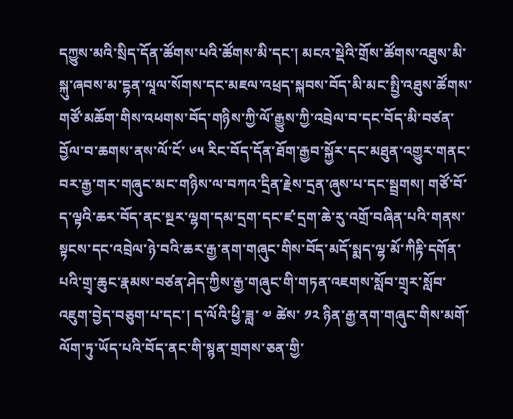དཀྱུས་མའི་སྲིད་དོན་ཚོགས་པའི་ཚོགས་མི་དང་། མངའ་སྡེའི་གྲོས་ཚོགས་འཐུས་མི་སྐུ་ཞབས་མ་དྷན་ལཱལ་སོགས་དང་མཇལ་འཕྲད་སྐབས་བོད་མི་མང་སྤྱི་འཐུས་ཚོགས་གཙོ་མཆོག་གིས་འཕགས་བོད་གཉིས་ཀྱི་ལོ་རྒྱུས་ཀྱི་འབྲེལ་བ་དང་བོད་མི་བཙན་བྱོལ་བ་ཆགས་ནས་ལོ་ངོ་ ༦༥ རིང་བོད་དོན་ཐོག་རྒྱབ་སྐྱོར་དང་མཐུན་འགྱུར་གནང་བར་རྒྱ་གར་གཞུང་མང་གཉིས་ལ་བཀའ་དྲིན་རྗེས་དྲན་ཞུས་པ་དང་སྦྲགས། གཙོ་བོ་ད་ལྟའི་ཆར་བོད་ནང་སྔར་ལྷག་དམ་དྲག་དང་ཛ་དྲག་ཆེ་རུ་འགྲོ་བཞིན་པའི་གནས་སྟངས་དང་འབྲེལ་ཉེ་བའི་ཆར་རྒྱ་ནག་གཞུང་གིས་བོད་མདོ་སྨད་ལྷ་མོ་ཀིརྟི་དགོན་པའི་གྲྭ་ཆུང་རྣམས་བཙན་ཤེད་ཀྱིས་རྒྱ་གཞུང་གི་གཏན་འཇགས་སློབ་གྲྭར་སློབ་འཇུག་བྱེད་བཅུག་པ་དང་། ད་ལོའི་ཕྱི་ཟླ་ ༧ ཚེས་ ༡༢ ཉིན་རྒྱ་ནག་གཞུང་གིས་མགོ་ལོག་ཏུ་ཡོད་པའི་བོད་ནང་གི་སྙན་གྲགས་ཅན་གྱི་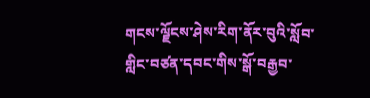གངས་ལྗོངས་ཤེས་རིག་ནོར་བུའི་སློབ་གླིང་བཙན་དབང་གིས་སྒོ་བརྒྱབ་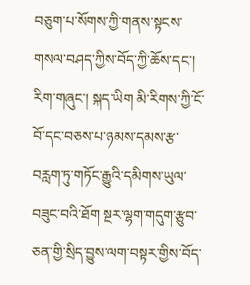བཅུག་པ་སོགས་ཀྱི་གནས་སྟངས་གསལ་བཤད་ཀྱིས་བོད་ཀྱི་ཆོས་དང་། རིག་གཞུང་། སྐད་ཡིག མི་རིགས་ཀྱི་ངོ་བོ་དང་བཅས་པ་ཉམས་དམས་རྩ་བརླག་ཏུ་གཏོང་རྒྱུའི་དམིགས་ཡུལ་བཟུང་བའི་ཐོག སྔར་ལྷག་གདུག་རྩུབ་ཅན་གྱི་སྲིད་བྱུས་ལག་བསྟར་གྱིས་བོད་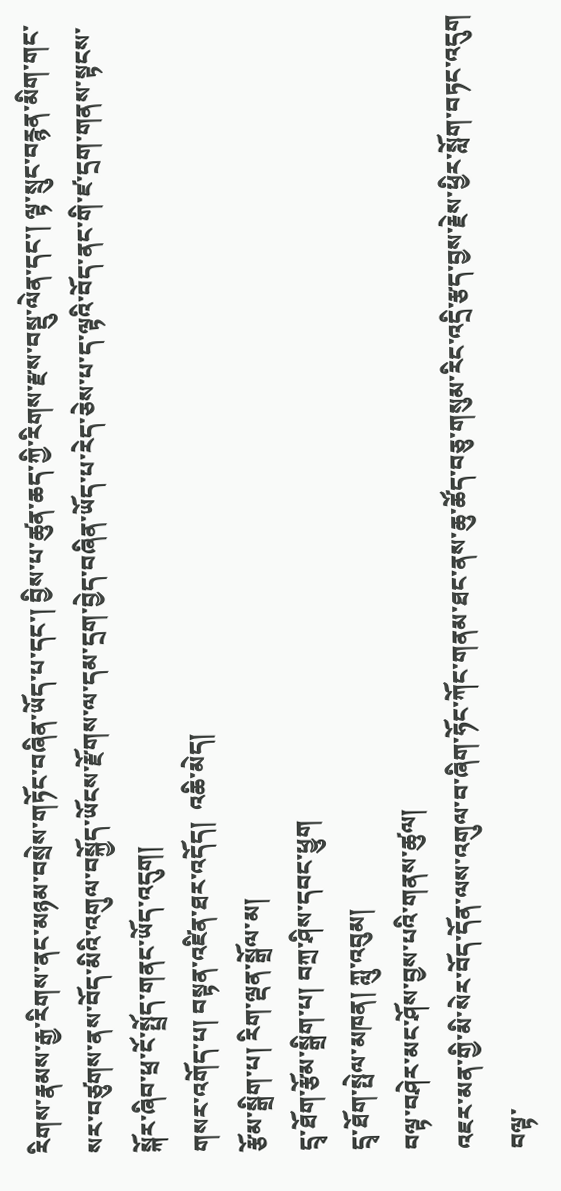རིགས་རྣམས་རྒྱ་རིགས་ནང་མཉམ་བསྲེས་གཏོང་བཞིན་ཡོད་པ་དང་། བྱིས་པ་ཚུན་ཆད་ཀྱི་རིགས་རྫས་བསྡུ་ལེན་དང་། ལྟ་སྲུང་བརྙན་མིག་གང་སར་བཙུགས་ནས་བོད་མིའི་འགུལ་བསྐྱོད་ཡོངས་རྫོགས་ལ་དམ་དྲག་བྱེད་བཞིན་ཡོད་པ་རེད་ཅེས་པ་ད་ལྟའི་བོད་ནང་གི་ཛ་དྲག་གནས་སྟངས་སྐོར་ཞིབ་ཕྲ་ངོ་སྤྲོད་གནང་ཡོད་འདུག།
གསར་འགོད་པ། བསྟན་འཛིན་ཐར་འདོད།  འཆི་མེད།
རྩོམ་སྒྲིག་པ། རིག་ལྡན་སྒྲོལ་མ།
དྲྭ་ཐོག་རྩོམ་སྒྲིག་པ། བཀྲ་ཤིས་དབང་ཕྱུག
དྲྭ་ཐོག་སྤེལ་མཁན། ཀླུ་འབུམ།
བལྟ་བཤེར་མང་ཤོས་བྱས་པའི་གནས་ཚུལ།
འཇར་མན་གྱི་མི་སེར་བོད་དོན་ལས་འགུལ་བ་ཞིག་ཧོང་ཀོང་གནམ་ཐང་ནས་ཆུ་ཚོད་བཅུ་གསུམ་རིང་འདྲི་རྩད་བྱས་རྗེས་ཕྱིར་སློག་བཏང་འདུག
བལྟ་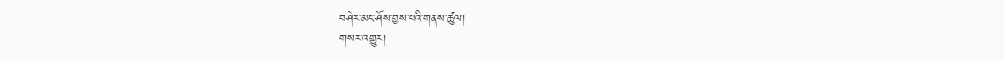བཤེར་མང་ཤོས་བྱས་པའི་གནས་ཚུལ།
གསར་འགྱུར།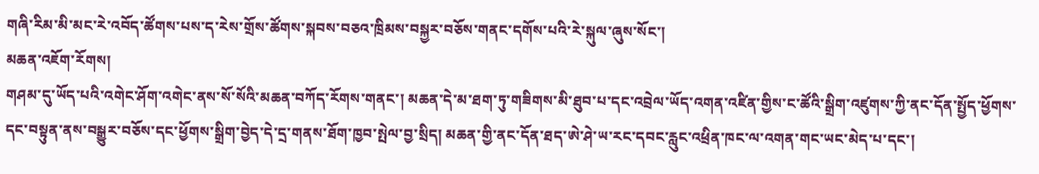གཞི་རིམ་མི་མང་རེ་འབོད་ཚོགས་པས་ད་རེས་གྲོས་ཚོགས་སྐབས་བཅའ་ཁྲིམས་བསྐྱར་བཅོས་གནང་དགོས་པའི་རེ་སྐུལ་ཞུས་སོང་།
མཆན་འཇོག་རོགས།
གཤམ་དུ་ཡོད་པའི་འགེང་ཤོག་འགེང་ནས་སོ་སོའི་མཆན་བཀོད་རོགས་གནང་། མཆན་དེ་མ་ཐག་ཏུ་གཟིགས་མི་ཐུབ་པ་དང་འབྲེལ་ཡོད་འགན་འཛིན་གྱིས་ང་ཚོའི་སྒྲིག་འཛུགས་ཀྱི་ནང་དོན་སྤྱོད་ཕྱོགས་དང་བསྟུན་ནས་བསྒྱུར་བཅོས་དང་ཕྱོགས་སྒྲིག་བྱེད་དེ་དྲ་གནས་ཐོག་ཁྱབ་སྤེལ་བྱ་སྲིད། མཆན་གྱི་ནང་དོན་ཐད་ཨེ་ཤེ་ཡ་རང་དབང་རླུང་འཕྲིན་ཁང་ལ་འགན་གང་ཡང་མེད་པ་དང་།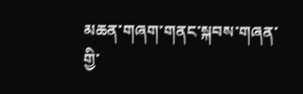མཆན་གཞག་གནང་སྐབས་གཞན་གྱི་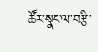ཚོར་སྣང་ལ་བརྩི་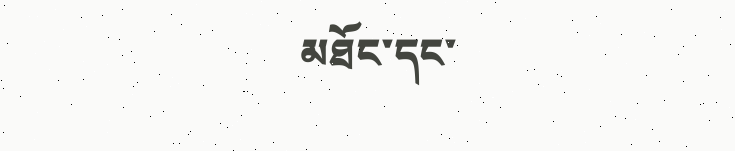མཐོང་དང་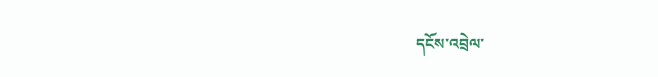དངོས་འབྲེལ་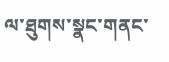ལ་ཐུགས་སྣང་གནང་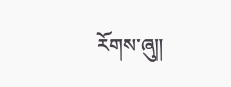རོགས་ཞུ༎